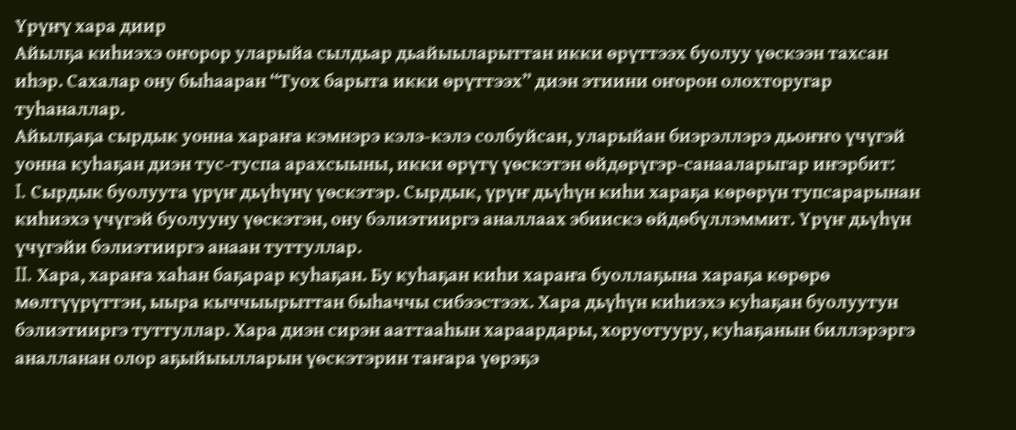Үрүҥү хара диир
Айылҕа киһиэхэ оҥорор уларыйа сылдьар дьайыыларыттан икки өрүттээх буолуу үөскээн тахсан иһэр. Сахалар ону быһааран “Туох барыта икки өрүттээх” диэн этиини оҥорон олохторугар туһаналлар.
Айылҕаҕа сырдык уонна хараҥа кэмнэрэ кэлэ-кэлэ солбуйсан, уларыйан биэрэллэрэ дьоҥҥо үчүгэй уонна куһаҕан диэн тус-туспа арахсыыны, икки өрүтү үөскэтэн өйдөрүгэр-санааларыгар иҥэрбит:
I. Сырдык буолуута үрүҥ дьүһүнү үөскэтэр. Сырдык, үрүҥ дьүһүн киһи хараҕа көрөрүн тупсарарынан киһиэхэ үчүгэй буолууну үөскэтэн, ону бэлиэтииргэ аналлаах эбиискэ өйдөбүллэммит. Үрүҥ дьүһүн үчүгэйи бэлиэтииргэ анаан туттуллар.
II. Хара, хараҥа хаһан баҕарар куһаҕан. Бу куһаҕан киһи хараҥа буоллаҕына хараҕа көрөрө мөлтүүрүттэн, ыыра кыччыырыттан быһаччы сибээстээх. Хара дьүһүн киһиэхэ куһаҕан буолуутун бэлиэтииргэ туттуллар. Хара диэн сирэн ааттааһын хараардары, хоруотууру, куһаҕанын биллэрэргэ аналланан олор аҕыйыылларын үөскэтэрин таҥара үөрэҕэ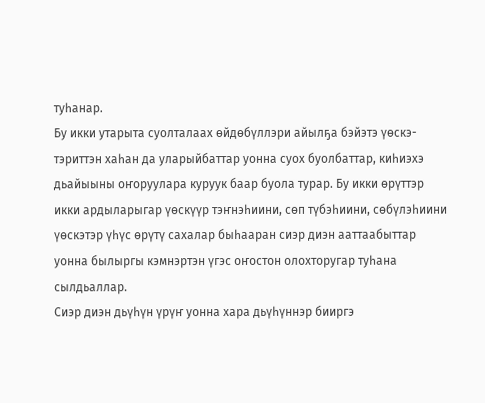туһанар.
Бу икки утарыта суолталаах өйдөбүллэри айылҕа бэйэтэ үөскэ-тэриттэн хаһан да уларыйбаттар уонна суох буолбаттар, киһиэхэ дьайыыны оҥоруулара куруук баар буола турар. Бу икки өрүттэр икки ардыларыгар үөскүүр тэҥнэһиини, сөп түбэһиини, сөбүлэһиини үөскэтэр үһүс өрүтү сахалар быһааран сиэр диэн ааттаабыттар уонна былыргы кэмнэртэн үгэс оҥостон олохторугар туһана сылдьаллар.
Сиэр диэн дьүһүн үрүҥ уонна хара дьүһүннэр бииргэ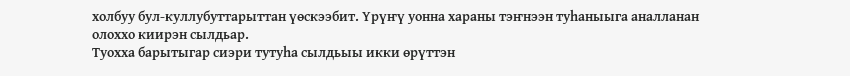холбуу бул-куллубуттарыттан үөскээбит. Үрүҥү уонна хараны тэҥнээн туһаныыга аналланан олоххо киирэн сылдьар.
Туохха барытыгар сиэри тутуһа сылдьыы икки өрүттэн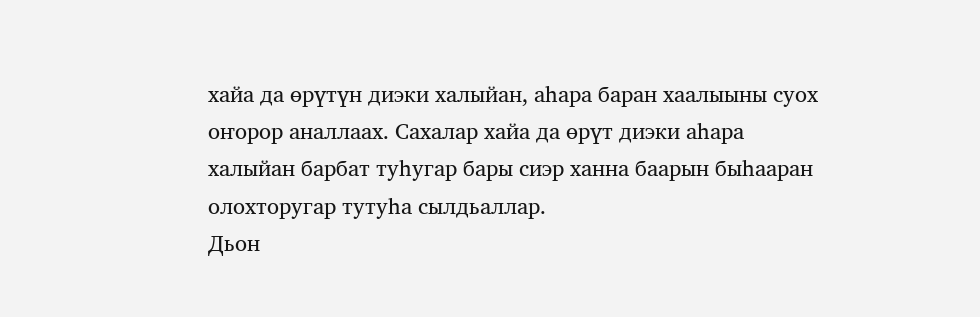хайа да өрүтүн диэки халыйан, аһара баран хаалыыны суох оҥорор аналлаах. Сахалар хайа да өрүт диэки аһара халыйан барбат туһугар бары сиэр ханна баарын быһааран олохторугар тутуһа сылдьаллар.
Дьон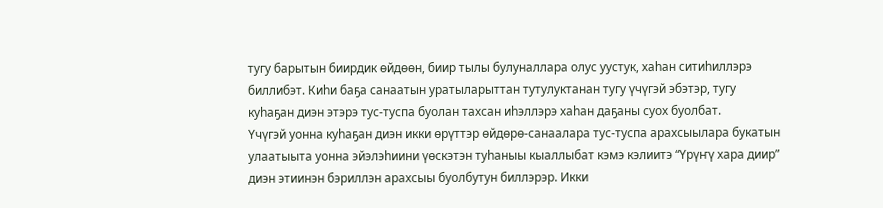тугу барытын биирдик өйдөөн, биир тылы булуналлара олус уустук, хаһан ситиһиллэрэ биллибэт. Киһи баҕа санаатын уратыларыттан тутулуктанан тугу үчүгэй эбэтэр, тугу куһаҕан диэн этэрэ тус-туспа буолан тахсан иһэллэрэ хаһан даҕаны суох буолбат.
Үчүгэй уонна куһаҕан диэн икки өрүттэр өйдөрө-санаалара тус-туспа арахсыылара букатын улаатыыта уонна эйэлэһиини үөскэтэн туһаныы кыаллыбат кэмэ кэлиитэ “Үрүҥү хара диир” диэн этиинэн бэриллэн арахсыы буолбутун биллэрэр. Икки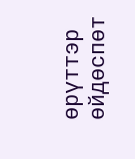өрүттэр өйдөспөт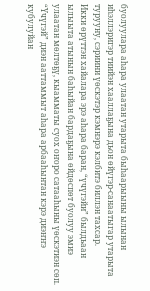буолуулара аһара улаатан утарыта быһаарыыны ылынан иһэллэригэр тиийэн хааллаҕына дьон өйүгэр-санаатыгар утарыта турууну, сэриини үөскэтэр кэмнэрэ кэлбитэ биллэн тахсар.
Икки өрүттэн хайалара эрэ аһара баран, “үчүгэйи” былдьаан ылыыта атынын баһыйан бардаҕына өйдөспөт буолуу эмиэ улаатан мөлтөҕү, кыамматы суох оҥоро сатааһыны үөскэтиэн сөп. “Үчүгэй” диэн ааттаммыт аһара арбааһынтан кэрэ диэҥҥэ кубулуйан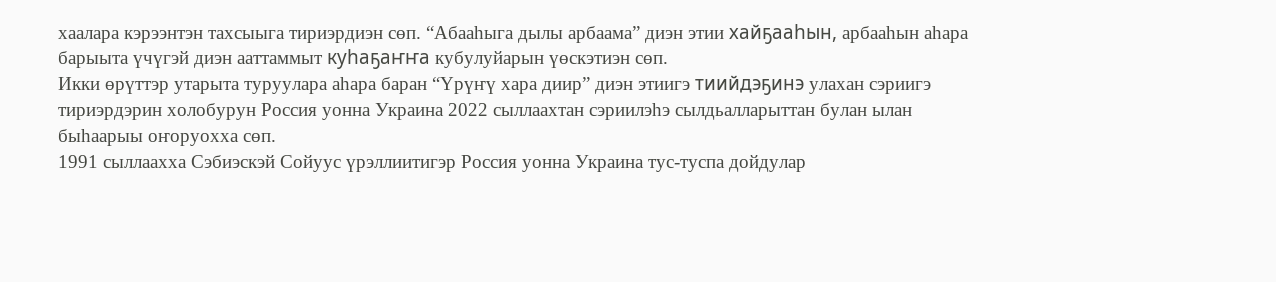хаалара кэрээнтэн тахсыыга тириэрдиэн сөп. “Абааһыга дылы арбаама” диэн этии хайҕааһын, арбааһын аһара барыыта үчүгэй диэн ааттаммыт куһаҕаҥҥа кубулуйарын үөскэтиэн сөп.
Икки өрүттэр утарыта туруулара аһара баран “Үрүҥү хара диир” диэн этиигэ тиийдэҕинэ улахан сэриигэ тириэрдэрин холобурун Россия уонна Украина 2022 сыллаахтан сэриилэһэ сылдьалларыттан булан ылан быһаарыы оҥоруохха сөп.
1991 сыллаахха Сэбиэскэй Сойуус үрэллиитигэр Россия уонна Украина тус-туспа дойдулар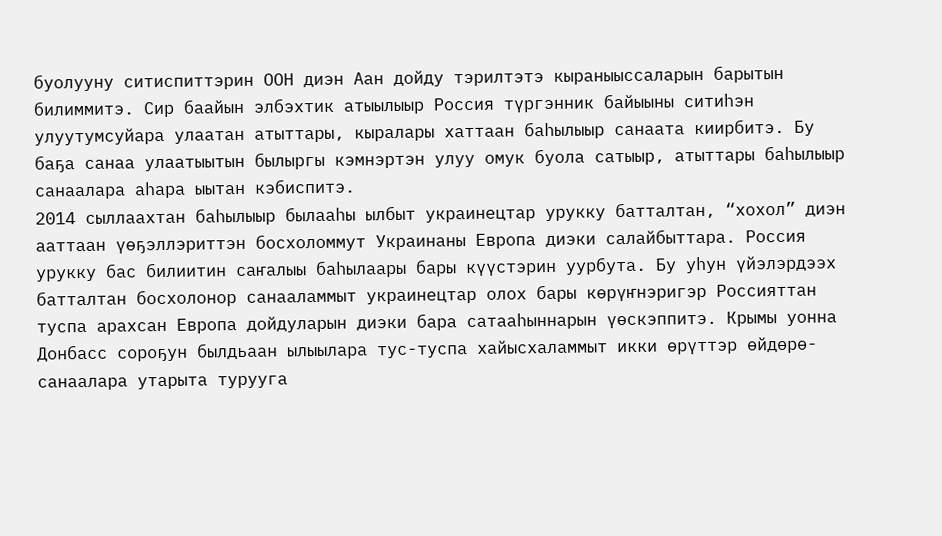буолууну ситиспиттэрин ООН диэн Аан дойду тэрилтэтэ кыраныыссаларын барытын билиммитэ. Сир баайын элбэхтик атыылыыр Россия түргэнник байыыны ситиһэн улуутумсуйара улаатан атыттары, кыралары хаттаан баһылыыр санаата киирбитэ. Бу баҕа санаа улаатыытын былыргы кэмнэртэн улуу омук буола сатыыр, атыттары баһылыыр санаалара аһара ыытан кэбиспитэ.
2014 сыллаахтан баһылыыр былааһы ылбыт украинецтар урукку батталтан, “хохол” диэн ааттаан үөҕэллэриттэн босхоломмут Украинаны Европа диэки салайбыттара. Россия урукку бас билиитин саҥалыы баһылаары бары күүстэрин уурбута. Бу уһун үйэлэрдээх батталтан босхолонор санааламмыт украинецтар олох бары көрүҥнэригэр Россияттан туспа арахсан Европа дойдуларын диэки бара сатааһыннарын үөскэппитэ. Крымы уонна Донбасс сороҕун былдьаан ылыылара тус-туспа хайысхаламмыт икки өрүттэр өйдөрө-санаалара утарыта турууга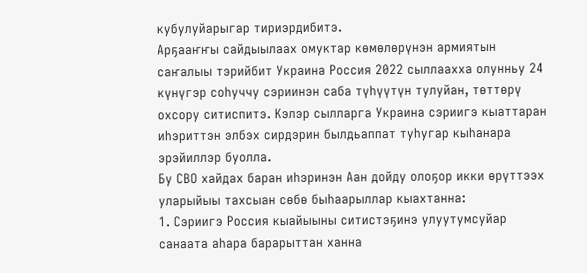кубулуйарыгар тириэрдибитэ.
Арҕааҥҥы сайдыылаах омуктар көмөлөрүнэн армиятын саҥалыы тэрийбит Украина Россия 2022 сыллаахха олунньу 24 күнүгэр соһуччу сэриинэн саба түһүүтүн тулуйан, төттөрү охсору ситиспитэ. Кэлэр сылларга Украина сэриигэ кыаттаран иһэриттэн элбэх сирдэрин былдьаппат туһугар кыһанара эрэйиллэр буолла.
Бу СВО хайдах баран иһэринэн Аан дойду олоҕор икки өрүттээх уларыйыы тахсыан сөбө быһаарыллар кыахтанна:
1. Сэриигэ Россия кыайыыны ситистэҕинэ улуутумсуйар санаата аһара барарыттан ханна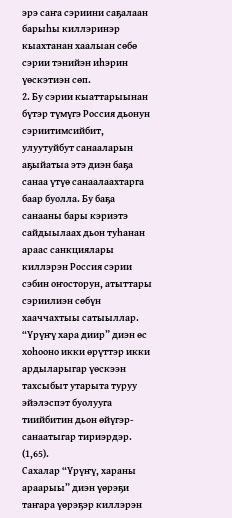эрэ саҥа сэриини саҕалаан барыһы киллэринэр кыахтанан хаалыан сөбө сэрии тэнийэн иһэрин үөскэтиэн сөп.
2. Бу сэрии кыаттарыынан бүтэр түмүгэ Россия дьонун сэриитимсийбит, улуутуйбут санааларын аҕыйатыа этэ диэн баҕа санаа үтүө санаалаахтарга баар буолла. Бу баҕа санааны бары кэриэтэ сайдыылаах дьон туһанан араас санкциялары киллэрэн Россия сэрии сэбин оҥосторун, атыттары сэриилиэн сөбүн хааччахтыы сатыыллар.
“Үрүҥү хара диир” диэн өс хоһооно икки өрүттэр икки ардыларыгар үөскээн тахсыбыт утарыта туруу эйэлэспэт буолууга тиийбитин дьон өйүгэр-санаатыгар тириэрдэр. (1,65).
Сахалар “Үрүҥү, хараны араарыы” диэн үөрэҕи таҥара үөрэҕэр киллэрэн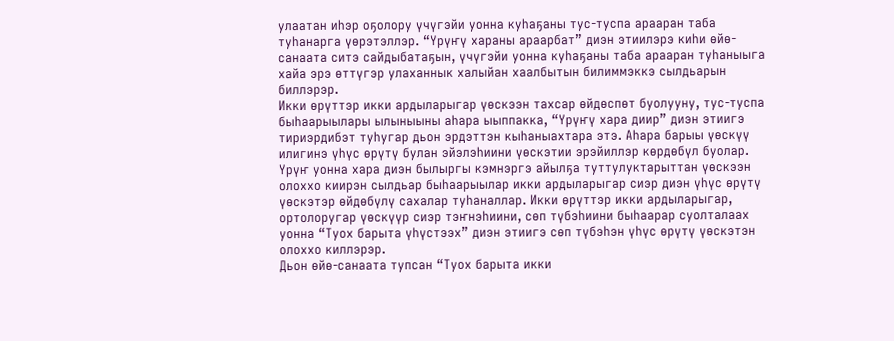улаатан иһэр оҕолору үчүгэйи уонна куһаҕаны тус-туспа арааран таба туһанарга үөрэтэллэр. “Үрүҥү хараны араарбат” диэн этиилэрэ киһи өйө-санаата ситэ сайдыбатаҕын, үчүгэйи уонна куһаҕаны таба арааран туһаныыга хайа эрэ өттүгэр улаханнык халыйан хаалбытын билиммэккэ сылдьарын биллэрэр.
Икки өрүттэр икки ардыларыгар үөскээн тахсар өйдөспөт буолууну, тус-туспа быһаарыылары ылыныыны аһара ыыппакка, “Үрүҥү хара диир” диэн этиигэ тириэрдибэт туһугар дьон эрдэттэн кыһаныахтара этэ. Аһара барыы үөскүү илигинэ үһүс өрүтү булан эйэлэһиини үөскэтии эрэйиллэр көрдөбүл буолар.
Үрүҥ уонна хара диэн былыргы кэмнэргэ айылҕа туттулуктарыттан үөскээн олоххо киирэн сылдьар быһаарыылар икки ардыларыгар сиэр диэн үһүс өрүтү үөскэтэр өйдөбүлү сахалар туһаналлар. Икки өрүттэр икки ардыларыгар, ортолоругар үөскүүр сиэр тэҥнэһиини, сөп түбэһиини быһаарар суолталаах уонна “Туох барыта үһүстээх” диэн этиигэ сөп түбэһэн үһүс өрүтү үөскэтэн олоххо киллэрэр.
Дьон өйө-санаата тупсан “Туох барыта икки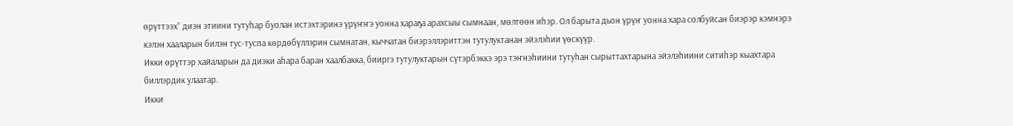өрүттээх” диэн этиини тутуһар буолан истэхтэринэ үрүҥҥэ уонна хараҕа арахсыы сымнаан, мөлтөөн иһэр. Ол барыта дьон үрүҥ уонна хара солбуйсан биэрэр кэмнэрэ кэлэн хааларын билэн тус-туспа көрдөбүллэрин сымнатан, кыччатан биэрэллэриттэн тутулуктанан эйэлэһии үөскүүр.
Икки өрүттэр хайаларын да диэки аһара баран хаалбакка, бииргэ тутулуктарын сүтэрбэккэ эрэ тэҥнэһиини тутуһан сырыттахтарына эйэлэһиини ситиһэр кыахтара биллэрдик улаатар.
Икки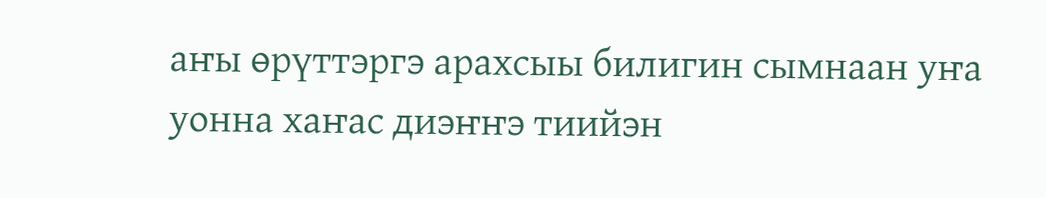аҥы өрүттэргэ арахсыы билигин сымнаан уҥа уонна хаҥас диэҥҥэ тиийэн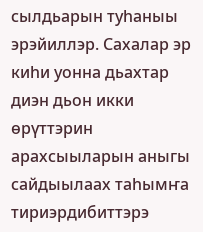сылдьарын туһаныы эрэйиллэр. Сахалар эр киһи уонна дьахтар диэн дьон икки өрүттэрин арахсыыларын аныгы сайдыылаах таһымҥа тириэрдибиттэрэ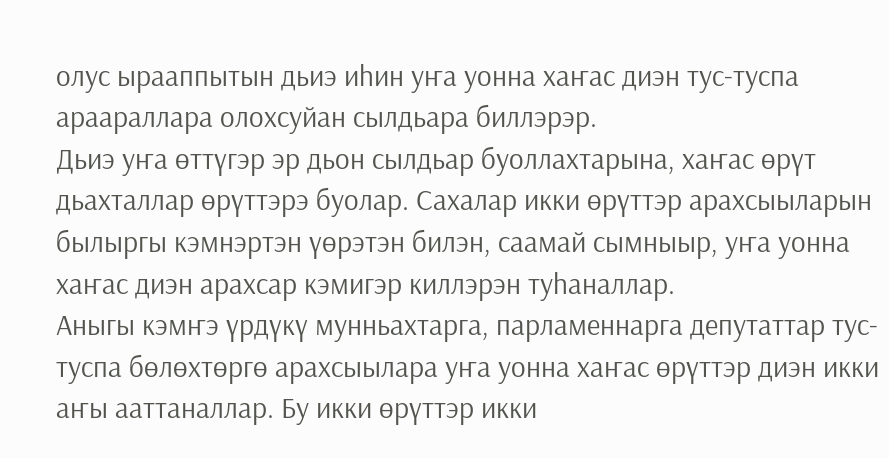олус ырааппытын дьиэ иһин уҥа уонна хаҥас диэн тус-туспа араараллара олохсуйан сылдьара биллэрэр.
Дьиэ уҥа өттүгэр эр дьон сылдьар буоллахтарына, хаҥас өрүт дьахталлар өрүттэрэ буолар. Сахалар икки өрүттэр арахсыыларын былыргы кэмнэртэн үөрэтэн билэн, саамай сымныыр, уҥа уонна хаҥас диэн арахсар кэмигэр киллэрэн туһаналлар.
Аныгы кэмҥэ үрдүкү мунньахтарга, парламеннарга депутаттар тус-туспа бөлөхтөргө арахсыылара уҥа уонна хаҥас өрүттэр диэн икки аҥы ааттаналлар. Бу икки өрүттэр икки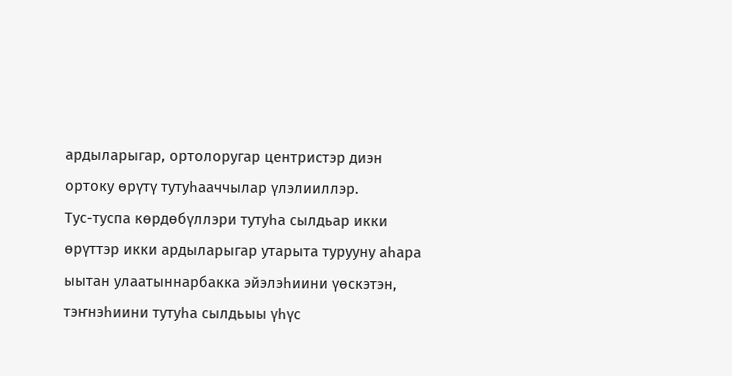ардыларыгар, ортолоругар центристэр диэн ортоку өрүтү тутуһааччылар үлэлииллэр.
Тус-туспа көрдөбүллэри тутуһа сылдьар икки өрүттэр икки ардыларыгар утарыта турууну аһара ыытан улаатыннарбакка эйэлэһиини үөскэтэн, тэҥнэһиини тутуһа сылдьыы үһүс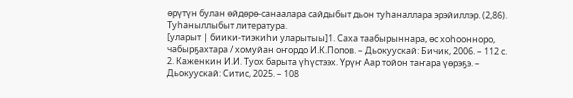өрүтүн булан өйдөрө-санаалара сайдыбыт дьон туһаналлара эрэйиллэр. (2,86).
Туһаныллыбыт литература.
[уларыт | биики-тиэкиһи уларытыы]1. Саха таабырыннара, өс хоһоонноро, чабырҕахтара / хомуйан оҥордо И.К.Попов. – Дьокуускай: Бичик, 2006. – 112 с.
2. Каженкин И.И. Туох барыта үһүстээх. Үрүҥ Аар тойон таҥара үөрэҕэ. – Дьокуускай: Ситис, 2025. – 108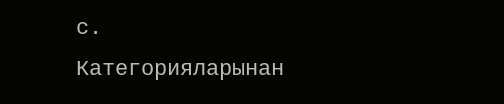с.
Категорияларынан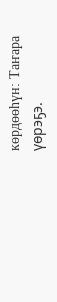көрдөөһүн: Таҥара үөрэҕэ.